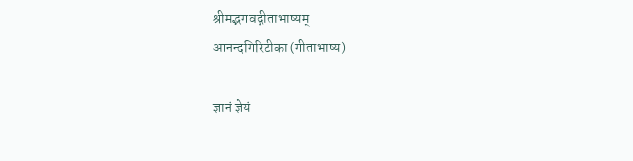श्रीमद्भगवद्गीताभाष्यम्
आनन्दगिरिटीका (गीताभाष्य)

ज्ञानं ज्ञेयं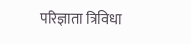परिज्ञाता त्रिविधा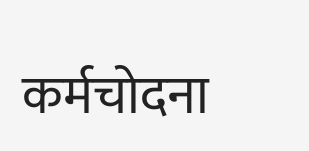कर्मचोदना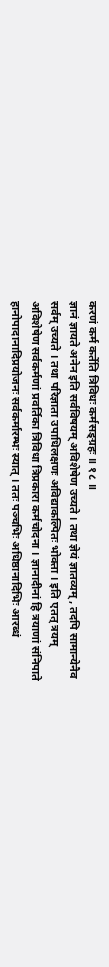करणं कर्म कर्तेति त्रिविधः कर्मसङ्ग्रहः ॥ १८ ॥
ज्ञानं ज्ञायते अनेन इति सर्वविषयम् अविशेषेण उच्यते । तथा ज्ञेयं ज्ञातव्यम् , तदपि सामान्येनैव सर्वम् उच्यते । तथा परिज्ञाता उपाधिलक्षणः अविद्याकल्पितः भोक्ता । इति एतत् त्रयम् अविशेषेण सर्वकर्मणां प्रवर्तिका त्रिविधा त्रिप्रकारा कर्मचोदना । ज्ञानादीनां हि त्रयाणां संनिपाते हानोपादानादिप्रयोजनः सर्वकर्मारम्भः स्यात् । ततः पञ्चभिः अधिष्ठानादिभिः आरब्धं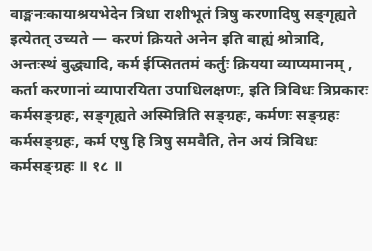वाङ्मनःकायाश्रयभेदेन त्रिधा राशीभूतं त्रिषु करणादिषु सङ्गृह्यते इत्येतत् उच्यते — करणं क्रियते अनेन इति बाह्यं श्रोत्रादि, अन्तःस्थं बुद्ध्यादि, कर्म ईप्सिततमं कर्तुः क्रियया व्याप्यमानम् , कर्ता करणानां व्यापारयिता उपाधिलक्षणः, इति त्रिविधः त्रिप्रकारः कर्मसङ्ग्रहः, सङ्गृह्यते अस्मिन्निति सङ्ग्रहः, कर्मणः सङ्ग्रहः कर्मसङ्ग्रहः, कर्म एषु हि त्रिषु समवैति, तेन अयं त्रिविधः कर्मसङ्ग्रहः ॥ १८ ॥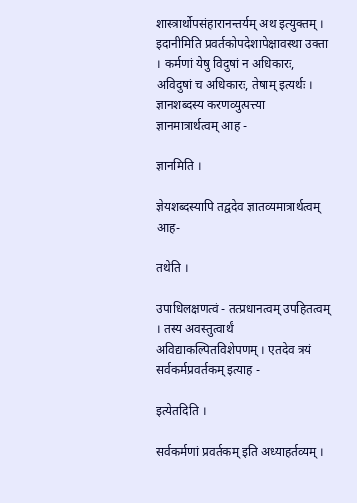शास्त्रार्थोपसंहारानन्तर्यम् अथ इत्युक्तम् । इदानीमिति प्रवर्तकोपदेशापेक्षावस्था उक्ता । कर्मणां येषु विदुषां न अधिकारः, अविदुषां च अधिकारः, तेषाम् इत्यर्थः । ज्ञानशब्दस्य करणव्युत्पत्त्या ज्ञानमात्रार्थत्वम् आह -

ज्ञानमिति ।

ज्ञेयशब्दस्यापि तद्वदेव ज्ञातव्यमात्रार्थत्वम् आह-

तथेति ।

उपाधिलक्षणत्वं - तत्प्रधानत्वम् उपहितत्वम् । तस्य अवस्तुत्वार्थं अविद्याकल्पितविशेपणम् । एतदेव त्रयं सर्वकर्मप्रवर्तकम् इत्याह -

इत्येतदिति ।

सर्वकर्मणां प्रवर्तकम् इति अध्याहर्तव्यम् ।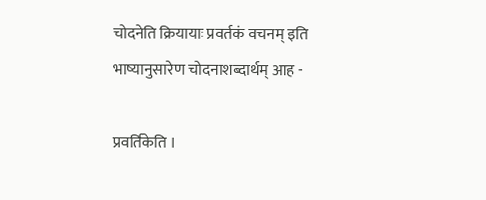चोदनेति क्रियायाः प्रवर्तकं वचनम् इति भाष्यानुसारेण चोदनाशब्दार्थम् आह -

प्रवर्तिकेति ।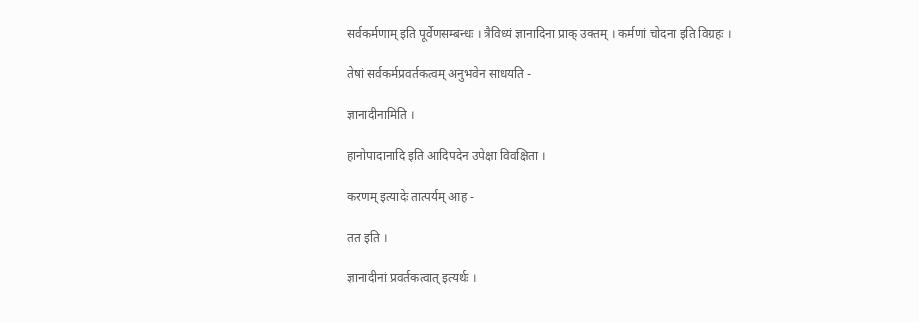सर्वकर्मणाम् इति पूर्वेणसम्बन्धः । त्रैविध्यं ज्ञानादिना प्राक् उक्तम् । कर्मणां चोदना इति विग्रहः ।

तेषां सर्वकर्मप्रवर्तकत्वम् अनुभवेन साधयति -

ज्ञानादीनामिति ।

हानोपादानादि इति आदिपदेन उपेक्षा विवक्षिता ।

करणम् इत्यादेः तात्पर्यम् आह -

तत इति ।

ज्ञानादीनां प्रवर्तकत्वात् इत्यर्थः ।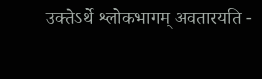उक्तेऽर्थे श्लोकभागम् अवतारयति -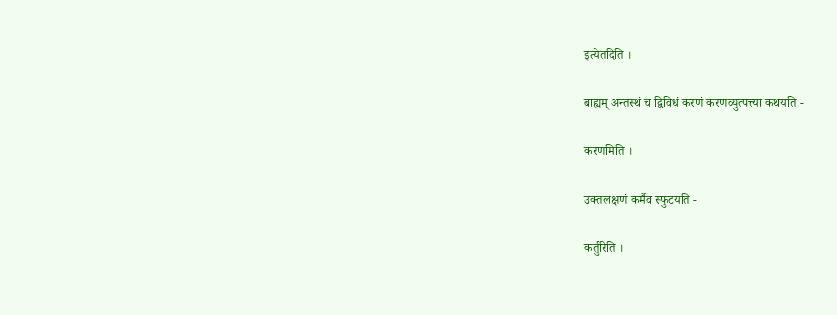इत्येतदिति ।

बाह्यम् अन्तस्थं च द्विविधं करणं करणव्युत्पत्त्या कथयति -

करणमिति ।

उक्तलक्षणं कर्मैव स्फुटयति -

कर्तुरिति ।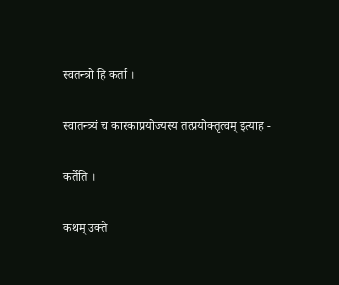स्वतन्त्रो हि कर्ता ।

स्वातन्त्र्यं च कारकाप्रयोज्यस्य तत्प्रयोक्तृत्वम् इत्याह -

कर्तेति ।

कथम् उक्ते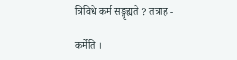त्रिविधे कर्म सङ्गृह्यते ? तत्राह -

कर्मेति ।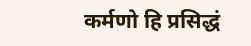कर्मणो हि प्रसिद्धं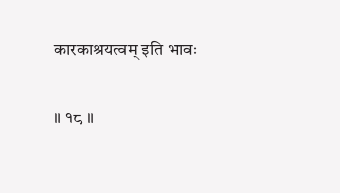कारकाश्रयत्वम् इति भावः

॥ १८ ॥